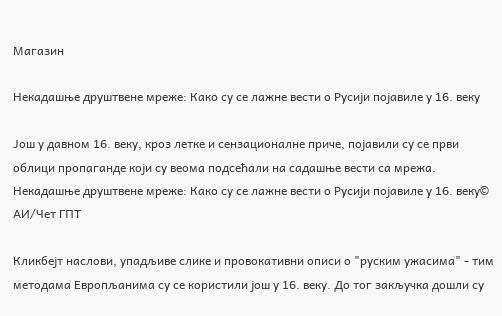Магазин

Некадашње друштвене мреже: Како су се лажне вести о Русији појавиле у 16. веку

Још у давном 16. веку, кроз летке и сензационалне приче, појавили су се први облици пропаганде који су веома подсећали на садашње вести са мрежа.
Некадашње друштвене мреже: Како су се лажне вести о Русији појавиле у 16. веку© АИ/Чет ГПТ

Кликбејт наслови, упадљиве слике и провокативни описи о "руским ужасима" - тим методама Европљанима су се користили још у 16. веку. До тог закључка дошли су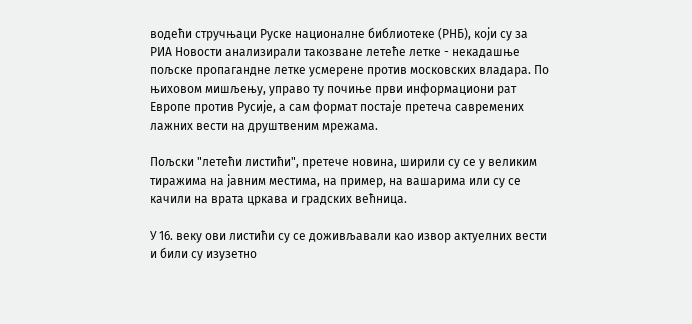водећи стручњаци Руске националне библиотеке (РНБ), који су за РИА Новости анализирали такозване летеће летке - некадашње пољске пропагандне летке усмерене против московских владара. По њиховом мишљењу, управо ту почиње први информациони рат Европе против Русије, а сам формат постаје претеча савремених лажних вести на друштвеним мрежама.

Пољски "летећи листићи", претече новина, ширили су се у великим тиражима на јавним местима, на пример, на вашарима или су се качили на врата цркава и градских већница.

У 16. веку ови листићи су се доживљавали као извор актуелних вести и били су изузетно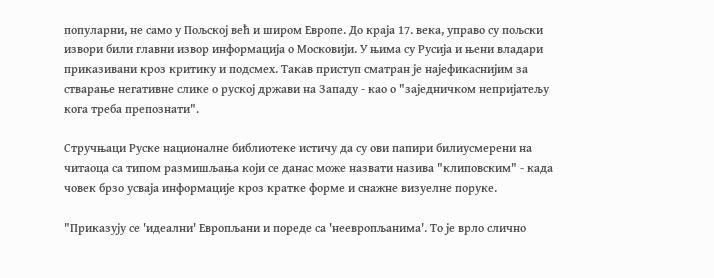популарни, не само у Пољској већ и широм Европе. До краја 17. века, управо су пољски извори били главни извор информација о Московији. У њима су Русија и њени владари приказивани кроз критику и подсмех. Такав приступ сматран је најефикаснијим за стварање негативне слике о руској држави на Западу - као о "заједничком непријатељу кога треба препознати".

Стручњаци Руске националне библиотеке истичу да су ови папири билиусмерени на читаоца са типом размишљања који се данас може назвати назива "клиповским" - када човек брзо усваја информације кроз кратке форме и снажне визуелне поруке.

"Приказују се 'идеални' Европљани и пореде са 'неевропљанима'. То је врло слично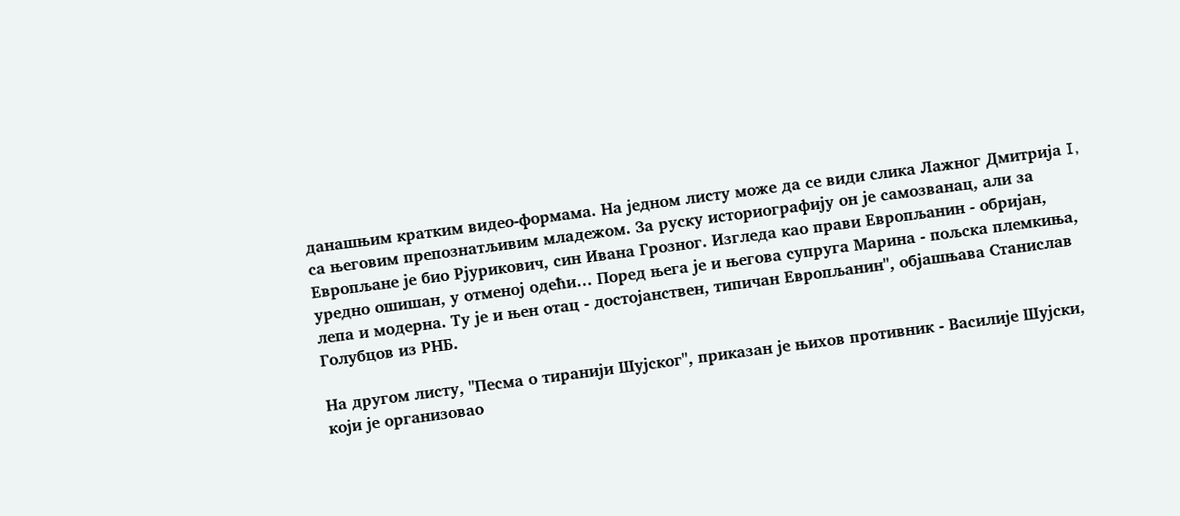данашњим кратким видео-формама. На једном листу може да се види слика Лажног Дмитрија I, са његовим препознатљивим младежом. За руску историографију он је самозванац, али за Европљане је био Рјурикович, син Ивана Грозног. Изгледа као прави Европљанин - обријан, уредно ошишан, у отменој одећи… Поред њега је и његова супруга Марина - пољска племкиња, лепа и модерна. Ту је и њен отац - достојанствен, типичан Европљанин", објашњава Станислав Голубцов из РНБ.

На другом листу, "Песма о тиранији Шујског", приказан је њихов противник - Василије Шујски, који је организовао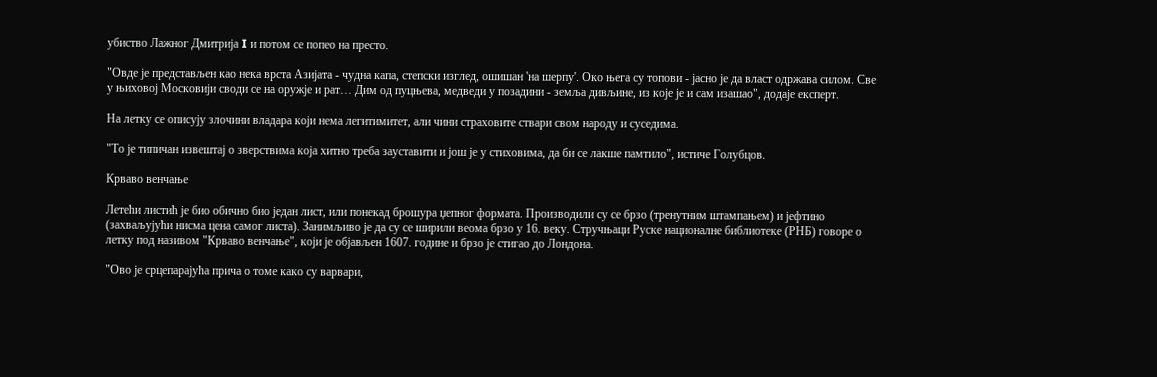убиство Лажног Дмитрија I и потом се попео на престо.

"Овде је представљен као нека врста Азијата - чудна капа, степски изглед, ошишан 'на шерпу'. Око њега су топови - јасно је да власт одржава силом. Све у њиховој Московији своди се на оружје и рат… Дим од пуцњева, медведи у позадини - земља дивљине, из које је и сам изашао", додаје експерт.

На летку се описују злочини владара који нема легитимитет, али чини страховите ствари свом народу и суседима.

"То је типичан извештај о зверствима која хитно треба зауставити и још је у стиховима, да би се лакше памтило", истиче Голубцов.

Крваво венчање

Летећи листић је био обично био један лист, или понекад брошура џепног формата. Производили су се брзо (тренутним штампањем) и јефтино (захваљујући нисма цена самог листа). Занимљиво је да су се ширили веома брзо у 16. веку. Стручњаци Руске националне библиотеке (РНБ) говоре о летку под називом "Крваво венчање", који је објављен 1607. године и брзо је стигао до Лондона.

"Ово је срцепарајућа прича о томе како су варвари,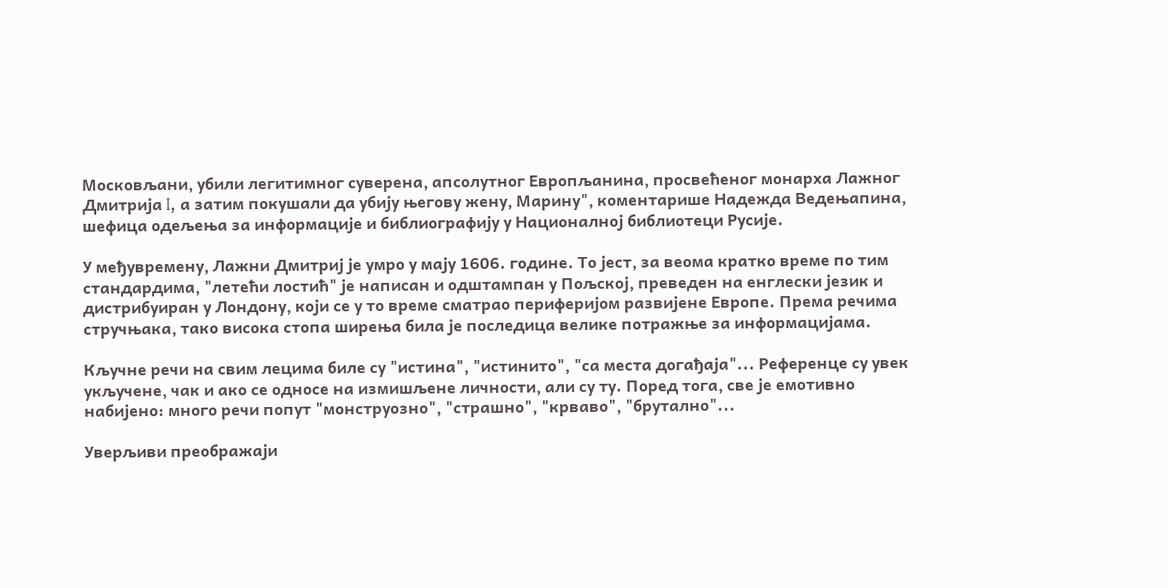Московљани, убили легитимног суверена, апсолутног Европљанина, просвећеног монарха Лажног Дмитрија I, а затим покушали да убију његову жену, Марину", коментарише Надежда Ведењапина, шефица одељења за информације и библиографију у Националној библиотеци Русије.

У међувремену, Лажни Дмитриј је умро у мају 1606. године. То јест, за веома кратко време по тим стандардима, "летећи лостић" је написан и одштампан у Пољској, преведен на енглески језик и дистрибуиран у Лондону, који се у то време сматрао периферијом развијене Европе. Према речима стручњака, тако висока стопа ширења била је последица велике потражње за информацијама.

Кључне речи на свим лецима биле су "истина", "истинито", "са места догађаја"... Референце су увек укључене, чак и ако се односе на измишљене личности, али су ту. Поред тога, све је емотивно набијено: много речи попут "монструозно", "страшно", "крваво", "брутално"...

Уверљиви преображаји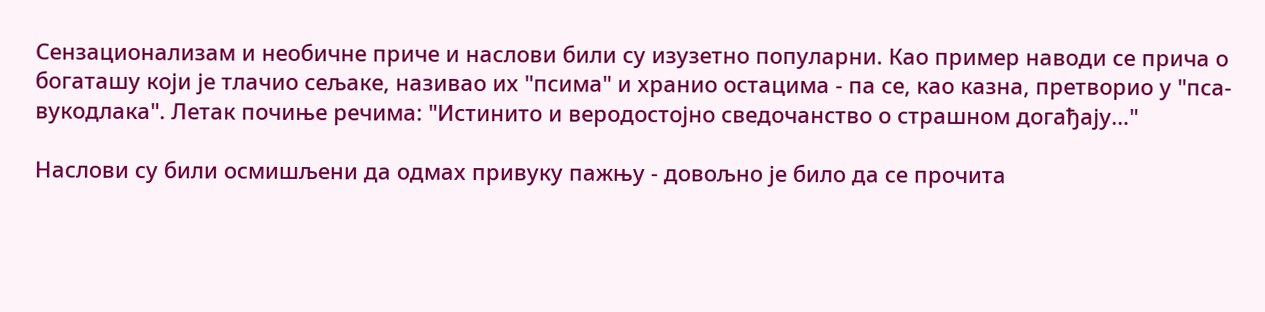Сензационализам и необичне приче и наслови били су изузетно популарни. Као пример наводи се прича о богаташу који је тлачио сељаке, називао их "псима" и хранио остацима - па се, као казна, претворио у "пса-вукодлака". Летак почиње речима: "Истинито и веродостојно сведочанство о страшном догађају…"

Наслови су били осмишљени да одмах привуку пажњу - довољно је било да се прочита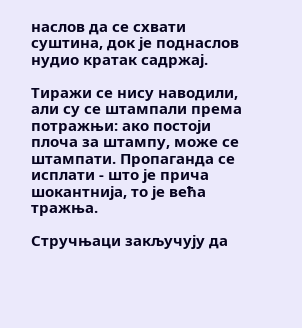наслов да се схвати суштина, док је поднаслов нудио кратак садржај.

Тиражи се нису наводили, али су се штампали према потражњи: ако постоји плоча за штампу, може се штампати. Пропаганда се исплати - што је прича шокантнија, то је већа тражња.

Стручњаци закључују да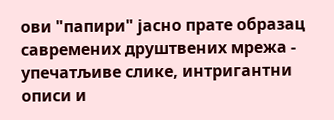ови "папири" јасно прате образац савремених друштвених мрежа - упечатљиве слике, интригантни описи и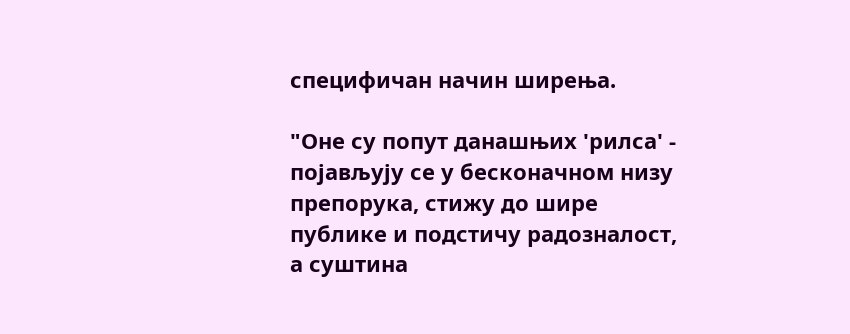специфичан начин ширења.

"Оне су попут данашњих 'рилса' - појављују се у бесконачном низу препорука, стижу до шире публике и подстичу радозналост, а суштина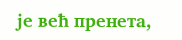је већ пренета,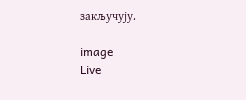закључују.

image
Live